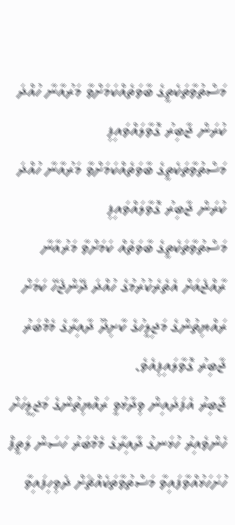މަސްތުވާތަކެތީގެ ބާވަތެއްކަމަށްވާ މަރުއާނާ ހުއްދަ ކުރަން ޖާބިރު ގޮވާލައްވައިފި
މަސްތުވާތަކެތީގެ ބާވަތެއްކަމަށްވާ މަރުއާނާ ހުއްދަ ކުރަން ޖާބިރު ގޮވާލައްވައިފި
މަސްތުވާތަކެތީގެ ބާވަތެއް ކަމަށްވާ މަރުއާނާ ރާއްޖެއަށް އެތެރެކުރުމުގެ ހުއްދަ ދޭންޖެހޭ ކަމަށް ރައްޔިތުންގެ މަޖިލީހުގެ ކާށިދޫ ދާއިރާގެ މެމްބަރު ޖާބިރު ގޮވާލައިފިއެވެ.
ޖާބިރު އެފަދައިން ވިދާޅުވީ ރައްޔިތުންގެ މަޖިލީހަށް ހެންވެއިރު ހުޅަނގު ދާއިރާގެ މެމްބަރު ހަސަން ލަތީފް ހުށަހަޅުއްވާފައިވާ މަސްތުވާތަކެއްޗަށް ދެވިހިފައިވާ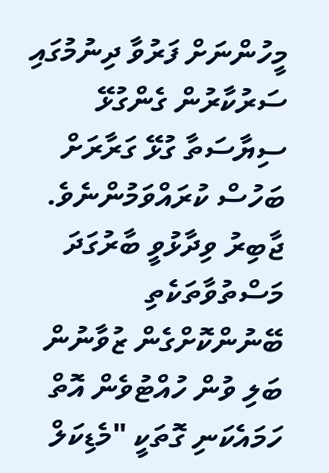މީހުންނަށް ފަރުވާ ދިނުމުގައި ސަރުކާރުން ގެންގުޅޭ ސިޔާސަތާ ގުޅޭ ގަރާރަށް ބަހުސް ކުރައްވަމުންނެވެ. ޖާބިރު ވިދާޅުވީ ބާރުގަދަ މަސްތުވާތަކެތި ބޭނުންކޮށްގެން ޒުވާނުން ބަލި ވުން ހުއްޓުވެން އޮތް ހަމައެކަނި ގޮތަކީ "މެޑިކަލް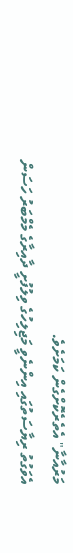މަރުއާނާ" އެތެރެކޮށްގެން ކަމަށެވެ.
އެވަގުތު ރިޔާސަތުގައި އިންނެވީ މަޖިލިހުގެ ވިލުފުށީ ދާއިރާގެ މެމްބަރު ހަސަން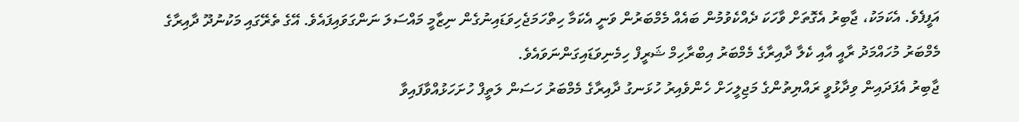އަފީފެވެ. އެކަމަކު، ޖާބިރު އެގޮތަށް ވާހަކަ ދެއްކެވުމުން ބައެއް މެމްބަރުން ވަނީ އެކަމާ ހިތްހަމަޖެހިވަޑައިނުގެން ނިޒާމީ މައްސަލަ ނަންގަވައިފައެވެ. އޭގެ ތެރޭގައި މަކުނުދޫ ދާއިރާގެ މެމްބަރު މުހައްމަދު ރާއީ އާއި ކެލާ ދާއިރާގެ މެމްބަރު އިބްރާހިމް ޝަރީފް ހިމެނިވަޑައިގަންނަވައެވެ.
ޖާބިރު އެފަދައިން ވިދާޅުވީ ރައްޔިތުންގެ މަޖިލީހަށް ހެންވެއިރު ހުޅަނގު ދާއިރާގެ މެމްބަރު ހަސަން ލަތީފް ހުށަހަޅުއްވާފައިވާ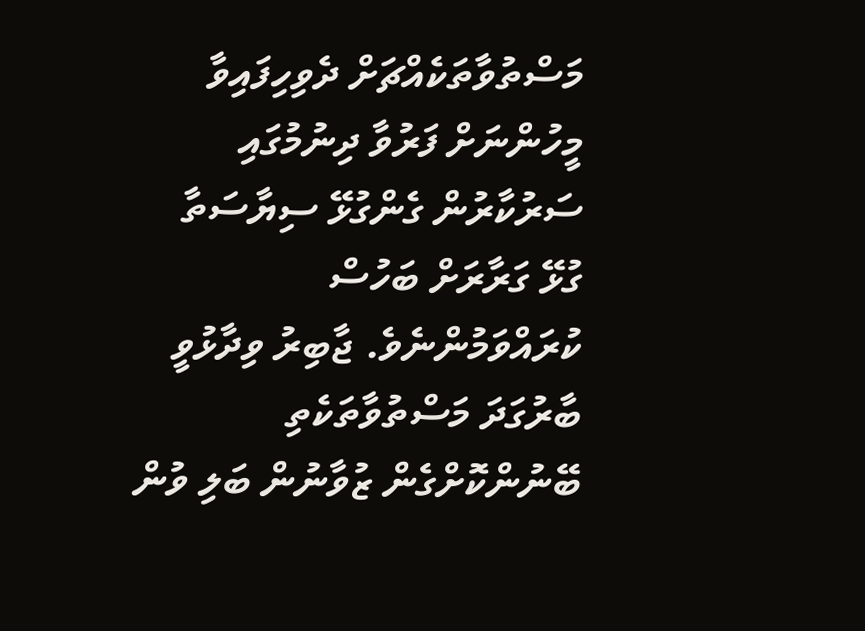މަސްތުވާތަކެއްޗަށް ދެވިހިފައިވާ މީހުންނަށް ފަރުވާ ދިނުމުގައި ސަރުކާރުން ގެންގުޅޭ ސިޔާސަތާ ގުޅޭ ގަރާރަށް ބަހުސް ކުރައްވަމުންނެވެ. ޖާބިރު ވިދާޅުވީ ބާރުގަދަ މަސްތުވާތަކެތި ބޭނުންކޮށްގެން ޒުވާނުން ބަލި ވުން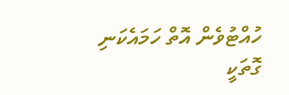ހުއްޓުވެން އޮތް ހަމައެކަނި ގޮތަކީ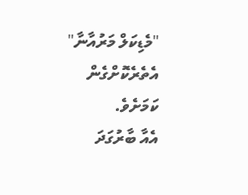"މެޑިކަލް މަރުއާނާ" އެތެރެކޮށްގެން ކަމަށެވެ.
އެއާ ބާރުގަދަ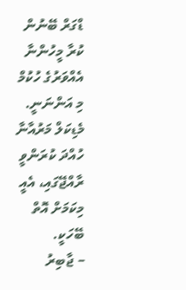ޑްގަރް ބޭނުން ކުރާ މީހުންނާ އެއްވަރުގެ ހުކުމް މި އަންނަނީ. މެޑިކަލް މަރުއާނާ ހުއްދަ ކުރަންވީ ރާއްޖޭގައި، އެއީ މިކަމަށް އޮތް ބޭހަކީ.
– ޖާބިރު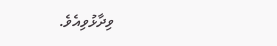ވިދާޅުވިއެވެ.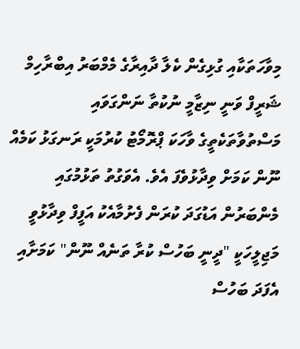މިވާހަތަކާއި ގުޅިގެން ކެލާ ދާއިރާގެ މެމްބަރު އިބްރާހިމް ޝަރީފް ވަނީ ނިޒާމީ ނުކުތާ ނަންގަވައި މަސްތުވާތަކެތީގެ ވާހަކަ ޕްރޮމޯޓު ކުރުމަކީ ރަނގަޅު ކަމެއް ނޫން ކަމަށް ވިދާޅުވެފަ އެވެ. އެވަގުތު ތަޅުމުގައި މެންބަރުން އަޑުގަދަ ކުރަން ފެށުމާއެކު އަފީފް ވިދާޅުވީ މަޖިލީހަކީ "ދީނީ ބަހުސް ކުރާ ތަނެއް ނޫން" ކަމަށާއި އެފަދަ ބަހުސް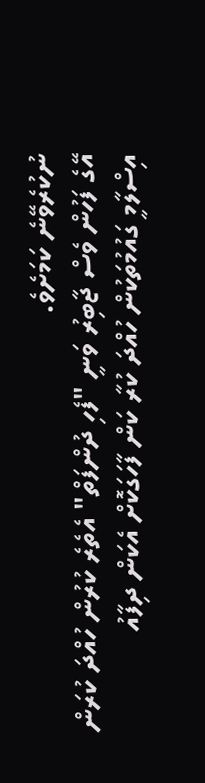ނުކުރެވޭނެ ކަމަށެވެ.
އޭގެ ފަހުން ވެސް ޖާބިރު ވަނީ "ފެހި ދުންފަތް" އެތެރެ ކުރުން ހުއްދަ ކުރަން އިސްލާމީ ގައުމުތަކުން ހުއްދަ ކުރާ ކަން ފާހަގަކޮށް އެކަން ދިފާއު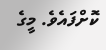ކޮށްފައެވެ. މީގެ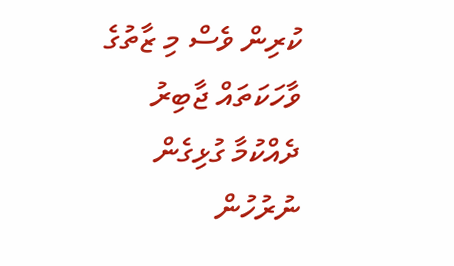ކުރިން ވެސް މި ޒާތުގެ ވާހަކަތައް ޖާބިރު ދެއްކުމާ ގުޅިގެން ނުރުހުން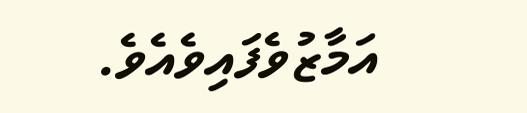އަމާޒުވެފައިވެއެވެ.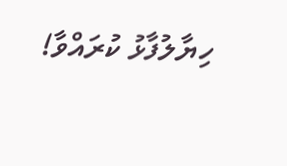ހިޔާލުފާޅު ކުރައްވާ!